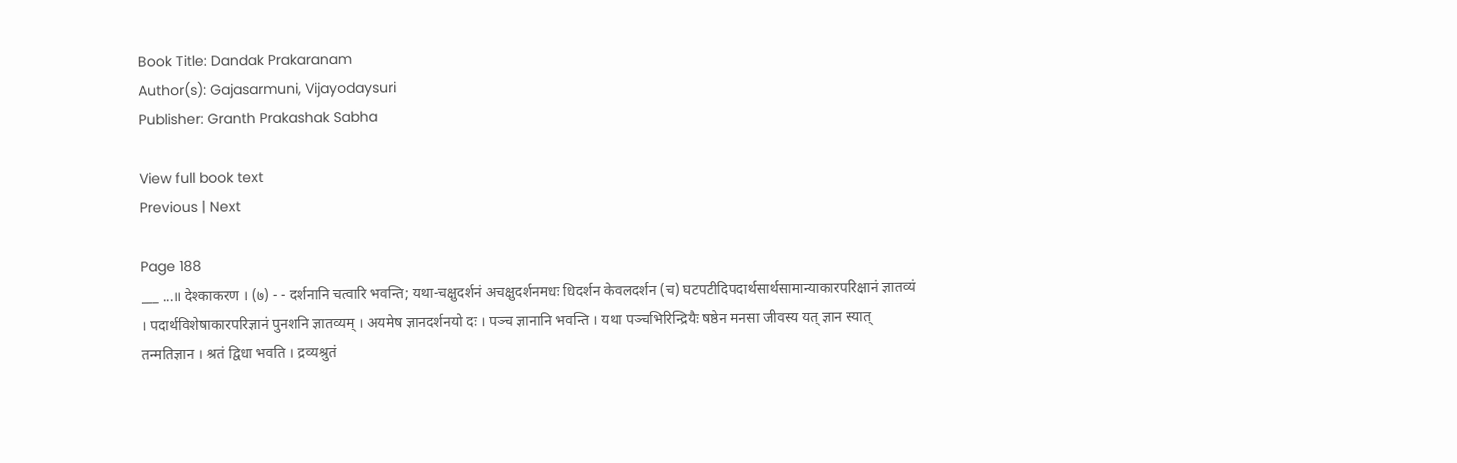Book Title: Dandak Prakaranam
Author(s): Gajasarmuni, Vijayodaysuri
Publisher: Granth Prakashak Sabha

View full book text
Previous | Next

Page 188
___ ...॥ देश्काकरण । (७) - - दर्शनानि चत्वारि भवन्ति; यथा-चक्षुदर्शनं अचक्षुदर्शनमधः धिदर्शन केवलदर्शन (च) घटपटीदिपदार्थसार्थसामान्याकारपरिक्षानं ज्ञातव्यं । पदार्थविशेषाकारपरिज्ञानं पुनशनि ज्ञातव्यम् । अयमेष ज्ञानदर्शनयो दः । पञ्च ज्ञानानि भवन्ति । यथा पञ्चभिरिन्द्रियैः षष्ठेन मनसा जीवस्य यत् ज्ञान स्यात् तन्मतिज्ञान । श्रतं द्विधा भवति । द्रव्यश्रुतं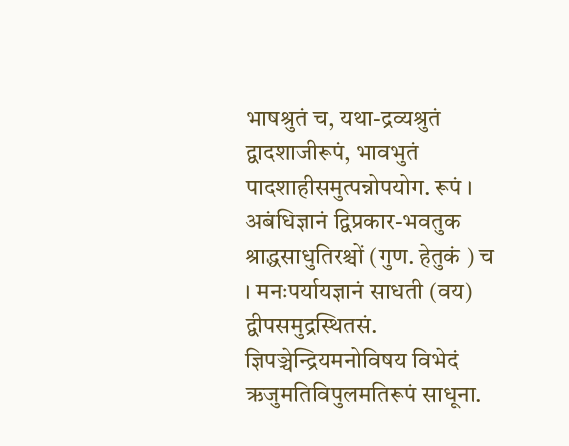भाषश्रुतं च, यथा-द्रव्यश्रुतं द्वादशाजीरूपं, भावभुतं पादशाहीसमुत्पन्नोपयोग. रूपं । अबंधिज्ञानं द्विप्रकार-भवतुक श्राद्धसाधुतिरश्चों (गुण. हेतुकं ) च । मनःपर्यायज्ञानं साधती (वय) द्वीपसमुद्रस्थितसं. ज्ञिपञ्चेन्द्रियमनोविषय विभेदं ऋजुमतिविपुलमतिरूपं साधूना.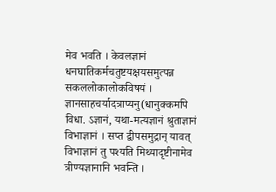मेव भवति । केवलज्ञानं धनघातिकर्मचतुष्टयक्षयसमुत्पन्न सकललोकालोकविषयं । ज्ञानसाहचर्यादत्राप्यनु(धानुक्कमपि विधा. ऽज्ञानं, यथा-मत्यज्ञानं श्रुताज्ञानं विभाज्ञानं । सप्त द्वीपसमुद्रान् यावत् विभाज्ञानं तु पश्यति मिथ्यादृष्टीनामेव त्रीण्यज्ञानानि भवन्ति ।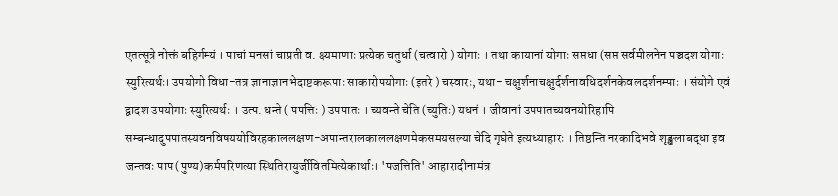एतत्सूत्रे नोक्तं बहिर्गम्यं । पाचां मनसां चाप्रती व. क्ष्यमाणाः प्रत्येक चतुर्धा (चत्वारो ) योगाः । तथा कायानां योगाः सप्तधा (सप्त सर्वमीलनेन पञ्चदश योगाः स्युरित्यर्थः। उपयोगो विधा-तत्र ज्ञानाज्ञानभेदाष्टकरूपाः साकारोपयोगाः (इतरे ) चस्वारः, यथा- चक्षुर्शनाचक्षुर्दर्शनावधिदर्शनकेवलदर्शनम्पाः । संयोगे एवं द्वादश उपयोगाः स्युरित्यर्थः । उत्प. धन्ते ( पपत्तिः ) उपपातः । च्यवन्ते चेति (च्युतिः) यधनं । जीवानां उपपातच्यवनयोरिहापि सम्बन्धादुपपातस्यवनविषययोविरहकाललक्षण-अपान्तरालकाललक्षणमेकसमयसल्या चेदि गृघेते इत्यध्याहारः । तिष्ठन्ति नरकादिभवे शृङ्खलाबद्धा इव जन्तवः पाप(पुण्य)कर्मपरिणत्या स्थितिरायुर्जीवितमित्येकार्थाः। 'पजत्तिति' आहारादीनामंत्र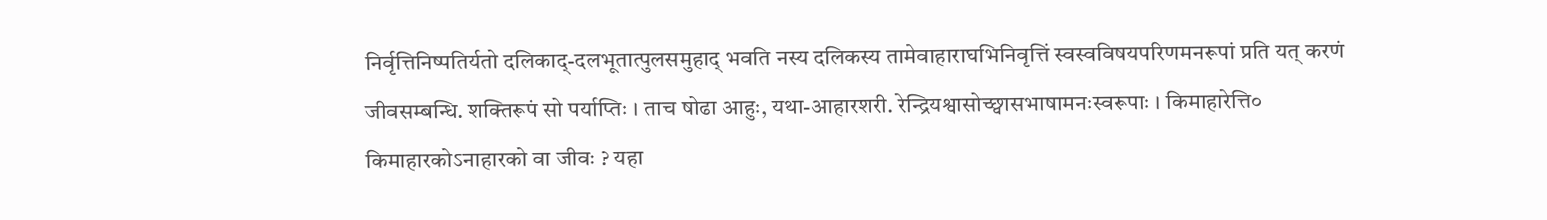निर्वृत्तिनिष्पतिर्यतो दलिकाद्-दलभूतात्पुलसमुहाद् भवति नस्य दलिकस्य तामेवाहाराघभिनिवृत्तिं स्वस्वविषयपरिणमनरूपां प्रति यत् करणं जीवसम्बन्धि. शक्तिरूपं सो पर्याप्तिः । ताच षोढा आहुः, यथा-आहारशरी. रेन्द्रियश्वासोच्छ्वासभाषामनःस्वरूपाः । किमाहारेत्ति० किमाहारकोऽनाहारको वा जीवः ? यहा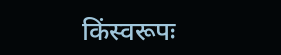किंस्वरूपः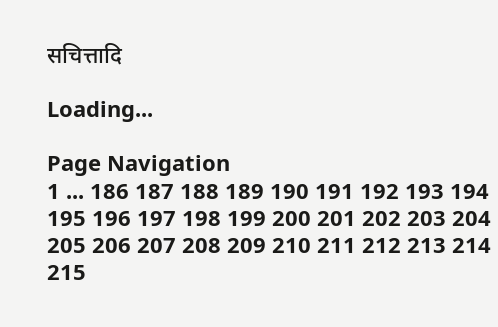सचित्तादि

Loading...

Page Navigation
1 ... 186 187 188 189 190 191 192 193 194 195 196 197 198 199 200 201 202 203 204 205 206 207 208 209 210 211 212 213 214 215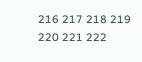216 217 218 219 220 221 222